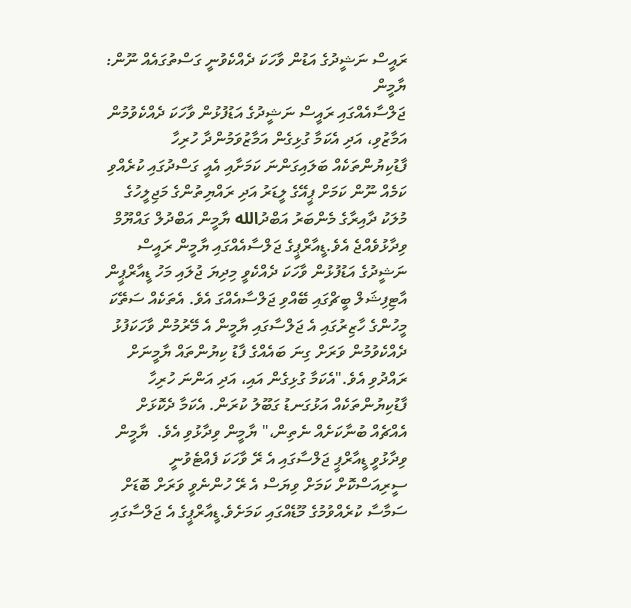ރައީސް ނަޝީދުގެ އަޑުން ވާހަކަ ދެއްކެވުނީ ގަސްތުގައެއް ނޫން: ޔާމީން
ޖަލްސާއެއްގައި ރައީސް ނަޝީދުގެ އަޑުފުޅުން ވާހަކަ ދެއްކެވުމުން އަމާޒުވި، އަދި އެކަމާ ގުޅިގެން އަމާޒުވަމުންދާ ހުރިހާ ފާޑުކިޔުންތަކެއް ބަލައިގަންނަ ކަމަށާއި އެއީ ގަސްދުގައި ކުރެއްވި ކަމެއް ނޫން ކަމަށް ޕީއޭގެ ލީޑަރު އަދި ރައްޔިތުންގެ މަޖިލީހުގެ މުލަކު ދާއިރާގެ މެންބަރު އަބްދުالله ޔާމީން އަބްދުލް ގައްޔޫމް ވިދާޅުވެއްޖެ އެވެ.ޑީއާރްޕީގެ ޖަލްސާއެއްގައި ޔާމީން ރައީސް ނަޝީދުގެ އަޑުފުޅުން ވާހަކަ ދެއްކެވީ މިދިޔަ ޖުލައި މަހު ޑީއާރްޕީން އާޓިފިޝަލް ބީޗްގައި ބޭއްވި ޖަލްސާއެއްގަ އެވެ. އެތަކެއް ސަތޭކަ މީހުންގެ ހާޒިރުގައި އެ ޖަލްސާގައި ޔާމީން އެ މޭރުމުން ވާހަކަފުޅު ދެއްކެވުމުން ވަރަށް ގިނަ ބައެއްގެ ފާޑު ކިޔުންތައް ޔާމީނަށް ރައްދުވި އެވެ."އެކަމާ ގުޅިގެން އައި، އަދި އަންނަ ހުރިހާ ފާޑުކިޔުންތަކެއް އަޅުގަނޑު ގަބޫލު ކުރަން. އެކަމާ ދެކޮޅަށް އެއްޗެއް ބުނާކަށެއް ނެތިން،" ޔާމީން ވިދާޅުވި އެވެ.  ޔާމީން ވިދާޅުވީ ޑީއާރްޕީ ޖަލްސާގައި އެ ރޭ ވާހަކަ ފެއްޓެވުނީ ސީރިއަސްކޮށް ކަމަށް ވިޔަސް އެ ރޭ ހުންނެވީ ވަރަށް ބޮޑަށް ސަމާސާ ކުރެއްވުމުގެ މޫޑެއްގައި ކަމަށެވެ.ޑީއާރްޕީގެ އެ ޖަލްސާގައި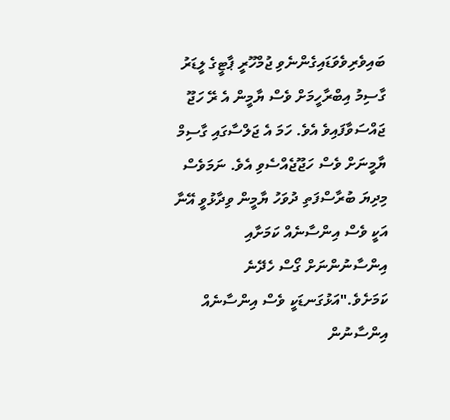ބައިވެރިވެވަޑައިގެންނެވި ޖުމްހޫރީ ޕާޓީގެ ލީޑަރު ގާސިމު އިބްރާހީމަށް ވެސް ޔާމީން އެ ރޭ ހަޖޫ ޖައްސަވާފައިވެ އެވެ. ހަމަ އެ ޖަލްސާގައި ގާސިމް ޔާމީނަށް ވެސް ހަޖޫޖެއްސެވި އެވެ. ނަމަވެސް މިދިޔަ ބުރާސްފަތި ދުވަހު ޔާމީން ވިދާޅުވީ އޭނާ އަކީ ވެސް އިންސާނެއް ކަމަށާއި އިންސާނުންނަށް ގޯސް ހެދޭނެ ކަމަށެވެ."އަޅުގަނޑަކީ ވެސް އިންސާނެއް އިންސާނުން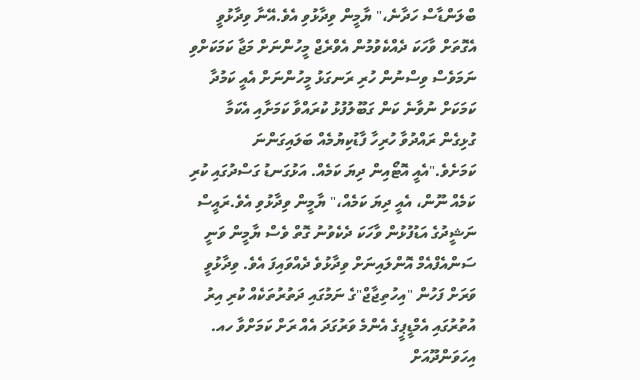ބްލަންޑާސް ހަދާނެ،" ޔާމީން ވިދާޅުވި އެވެ.އޭނާ ވިދާޅުވީ އެގޮތަށް ވާހަކަ ދެއްކެވުމުން އެވްރެޖް މީހުންނަށް މަޖާ ކަމަކަށްވި ނަމަވެސް ވިސްނުން ހުރި ރަނގަޅު މީހުންނަށް އެއީ ކަމުދާ ކަމަކަށް ނުވާނެ ކަން ގަބޫލުފުޅު ކުރައްވާ ކަމަށާއި އެކަމާ ގުޅިގެން ރައްދުވާ ހުރިހާ ފާޑުކިޔުމެއް ބަލައިގަންނަ ކަމަށެވެ."އެއީ އޮޓޯއިން ދިޔަ ކަމެއް. އަޅުގަނޑު ގަސްދުގައި ކުރި ކަމެއް ނޫން، އެއީ ދިޔަ ކަމެއް،" ޔާމީން ވިދާޅުވި އެވެ.ރައީސް ނަޝީދުގެ އަޑުފުޅުން ވާހަކަ ދެކެވުނު ގޮތް ވެސް ޔާމީން ވަނީ ސަންއެފްއެމް އޮންލައިނަށް ވިދާޅުވެ ދެއްވައިފަ އެވެ. ވިދާޅުވީ ވަރަށް ފަހުން "އިހުތިޖާޖް"ގެ ނަމުގައި ދަތުރުތަކެއް ކުރި އިރު އުތުރުގައި އެމްޑީޕީގެ އެންމެ ވަރުގަދަ އެއް ރަށް ކަމަށްވާ ހއ. އިހަވަންދޫއަށް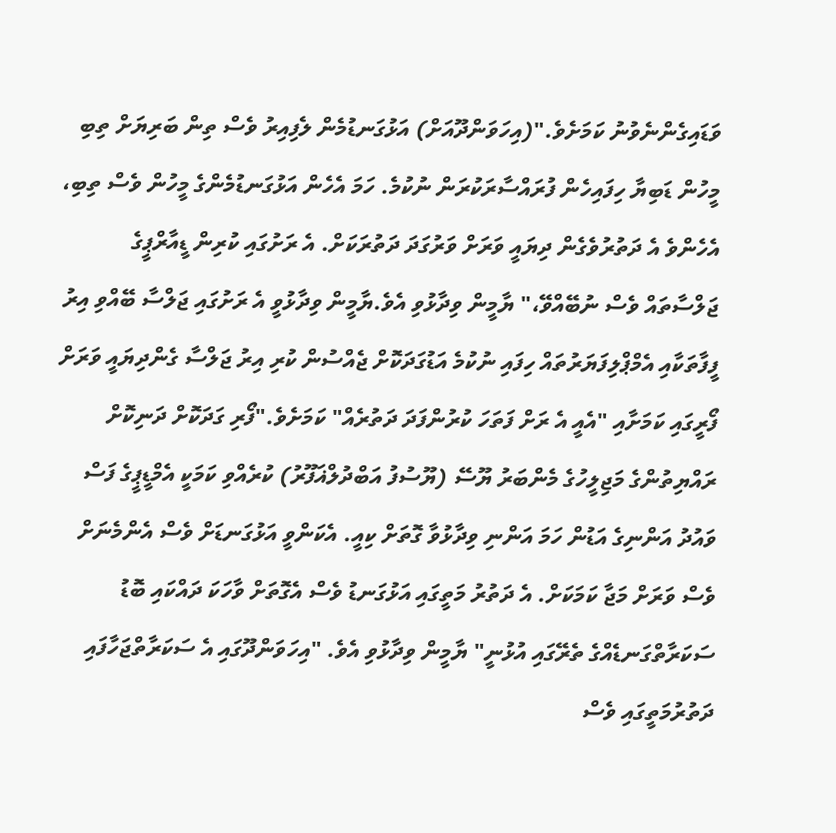ވަޑައިގެންނެވުނު ކަމަށެވެ."(އިހަވަންދޫއަށް) އަޅުގަނޑުމެން ލެފިއިރު ވެސް ތިން ބަރިޔަށް ތިބި މީހުން ޑަބިޔާ ހިފައިހެން ފުރައްސާރަކުރަން ނުކުމެ. ހަމަ އެހެން އަޅުގަނޑުމެންގެ މީހުން ވެސް ތިބި، އެހެންވެ އެ ދަތުރުވެގެން ދިޔައީ ވަރަށް ވަރުގަދަ ދަތުރަކަށް. އެ ރަށުގައި ކުރިން ޑީއާރްޕީގެ ޖަލްސާތައް ވެސް ނުބޭއްވޭ،" ޔާމީން ވިދާޅުވި އެވެ.ޔާމީން ވިދާޅުވީ އެ ރަށުގައި ޖަލްސާ ބޭއްވި އިރު ފީފާތަކާއި އެމްޕްލިފަޔަރުތައް ހިފައި ނުކުމެ އަޑުގަދަކޮށް ޖެއްސުން ކުރި އިރު ޖަލްސާ ގެންދިޔައީ ވަރަށް ފޯރީގައި ކަމަށާއި "އެއީ އެ ރަށް ފަތަހަ ކުރުންފަދަ ދަތުރެއް" ކަމަށެވެ."ފޯރި ގަދަކޮށް ދަނިކޮށް ރައްޔިތުންގެ މަޖިލީހުގެ މެންބަރު ޔޫސޭ (ޔޫސުފު އަބްދުލްޣަފޫރު) ކުރެއްވި ކަމަކީ އެމްޑީޕީގެ ފަސް ވައުދު އަންނިގެ އަޑުން ހަމަ އަންނި ވިދާޅުވާ ގޮތަށް ކިއީ. އެކަންވީ އަޅުގަނޑަށް ވެސް އެންމެނަށް ވެސް ވަރަށް މަޖާ ކަމަކަށް. އެ ދަތުރު މަތީގައި އަޅުގަނޑު ވެސް އެގޮތަށް ވާހަކަ ދައްކައި ބޮޑު ސަކަރާތްގަނޑެއްގެ ތެރޭގައި އުޅުނީ" ޔާމީން ވިދާޅުވި އެވެ. "އިހަވަންދޫގައި އެ ސަކަރާތްޖަހާފައި ދަތުރުމަތީގައި ވެސް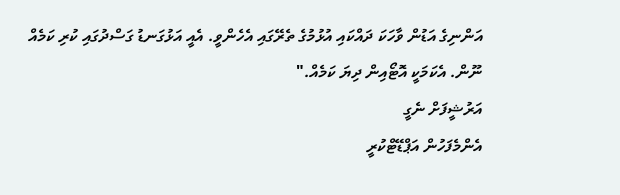އަންނިގެ އަޑުން ވާހަކަ ދައްކައި އުޅުމުގެ ތެރޭގައި އެހެންވީ. އެއީ އަޅުގަނޑު ގަސްދުގައި ކުރި ކަމެއް ނޫން. އެކަމަކީ އޮޓޯއިން ދިޔަ ކަމެއް."
އަރުޝީފަށް ނެގީ
އެންމެފަހުން އަޕްޑޭޓްކުރީ